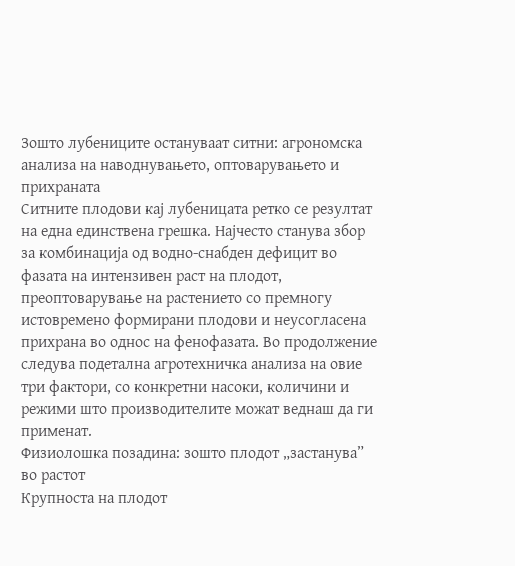Зошто лубениците остануваат ситни: агрономска анализа на наводнувањето, оптоварувањето и прихраната
Ситните плодови кај лубеницата ретко се резултат на една единствена грешка. Најчесто станува збор за комбинација од водно-снабден дефицит во фазата на интензивен раст на плодот, преоптоварување на растението со премногу истовремено формирани плодови и неусогласена прихрана во однос на фенофазата. Во продолжение следува подетална агротехничка анализа на овие три фактори, со конкретни насоки, количини и режими што производителите можат веднаш да ги применат.
Физиолошка позадина: зошто плодот „застанува” во растот
Крупноста на плодот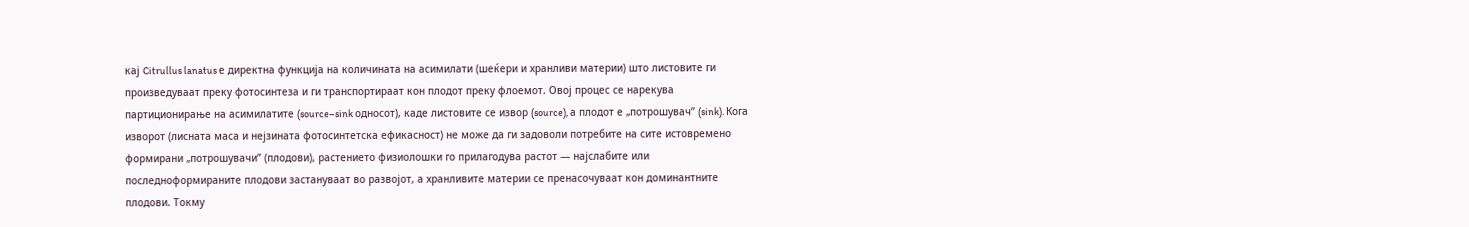кај Citrullus lanatus е директна функција на количината на асимилати (шеќери и хранливи материи) што листовите ги произведуваат преку фотосинтеза и ги транспортираат кон плодот преку флоемот. Овој процес се нарекува партиционирање на асимилатите (source–sink односот), каде листовите се извор (source), а плодот е „потрошувач” (sink). Кога изворот (лисната маса и нејзината фотосинтетска ефикасност) не може да ги задоволи потребите на сите истовремено формирани „потрошувачи” (плодови), растението физиолошки го прилагодува растот — најслабите или последноформираните плодови застануваат во развојот, а хранливите материи се пренасочуваат кон доминантните плодови. Токму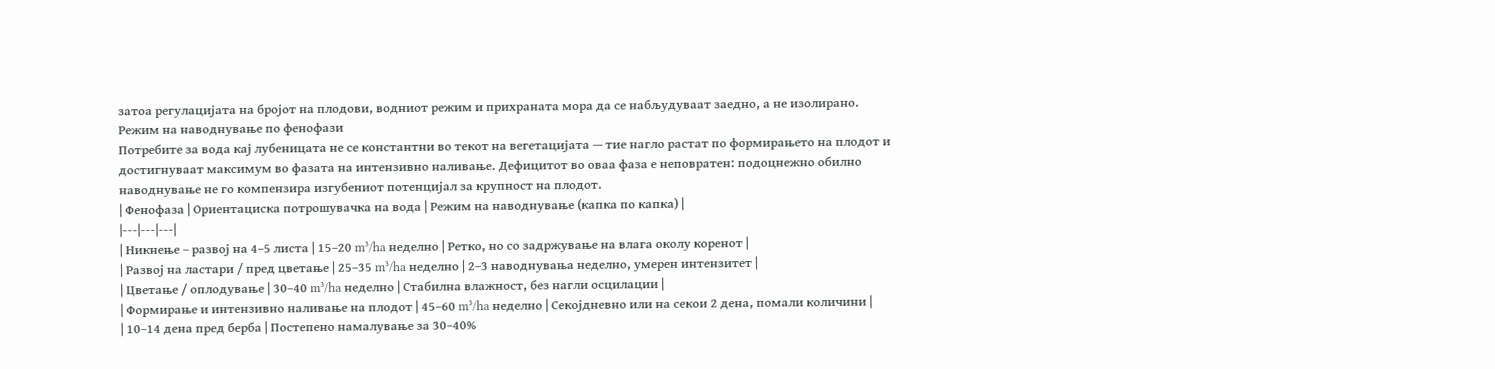затоа регулацијата на бројот на плодови, водниот режим и прихраната мора да се набљудуваат заедно, а не изолирано.
Режим на наводнување по фенофази
Потребите за вода кај лубеницата не се константни во текот на вегетацијата — тие нагло растат по формирањето на плодот и достигнуваат максимум во фазата на интензивно наливање. Дефицитот во оваа фаза е неповратен: подоцнежно обилно наводнување не го компензира изгубениот потенцијал за крупност на плодот.
| Фенофаза | Ориентациска потрошувачка на вода | Режим на наводнување (капка по капка) |
|---|---|---|
| Никнење – развој на 4–5 листа | 15–20 m³/ha неделно | Ретко, но со задржување на влага околу коренот |
| Развој на ластари / пред цветање | 25–35 m³/ha неделно | 2–3 наводнувања неделно, умерен интензитет |
| Цветање / оплодување | 30–40 m³/ha неделно | Стабилна влажност, без нагли осцилации |
| Формирање и интензивно наливање на плодот | 45–60 m³/ha неделно | Секојдневно или на секои 2 дена, помали количини |
| 10–14 дена пред берба | Постепено намалување за 30–40%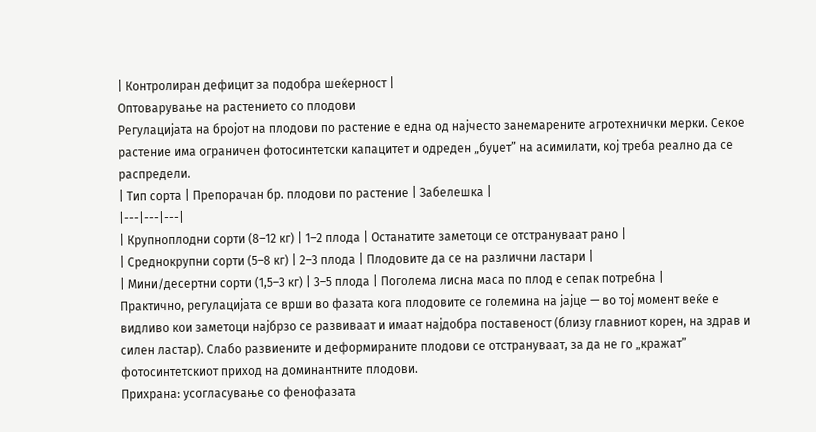| Контролиран дефицит за подобра шеќерност |
Оптоварување на растението со плодови
Регулацијата на бројот на плодови по растение е една од најчесто занемарените агротехнички мерки. Секое растение има ограничен фотосинтетски капацитет и одреден „буџет” на асимилати, кој треба реално да се распредели.
| Тип сорта | Препорачан бр. плодови по растение | Забелешка |
|---|---|---|
| Крупноплодни сорти (8–12 кг) | 1–2 плода | Останатите заметоци се отстрануваат рано |
| Среднокрупни сорти (5–8 кг) | 2–3 плода | Плодовите да се на различни ластари |
| Мини/десертни сорти (1,5–3 кг) | 3–5 плода | Поголема лисна маса по плод е сепак потребна |
Практично, регулацијата се врши во фазата кога плодовите се големина на јајце — во тој момент веќе е видливо кои заметоци најбрзо се развиваат и имаат најдобра поставеност (близу главниот корен, на здрав и силен ластар). Слабо развиените и деформираните плодови се отстрануваат, за да не го „кражат” фотосинтетскиот приход на доминантните плодови.
Прихрана: усогласување со фенофазата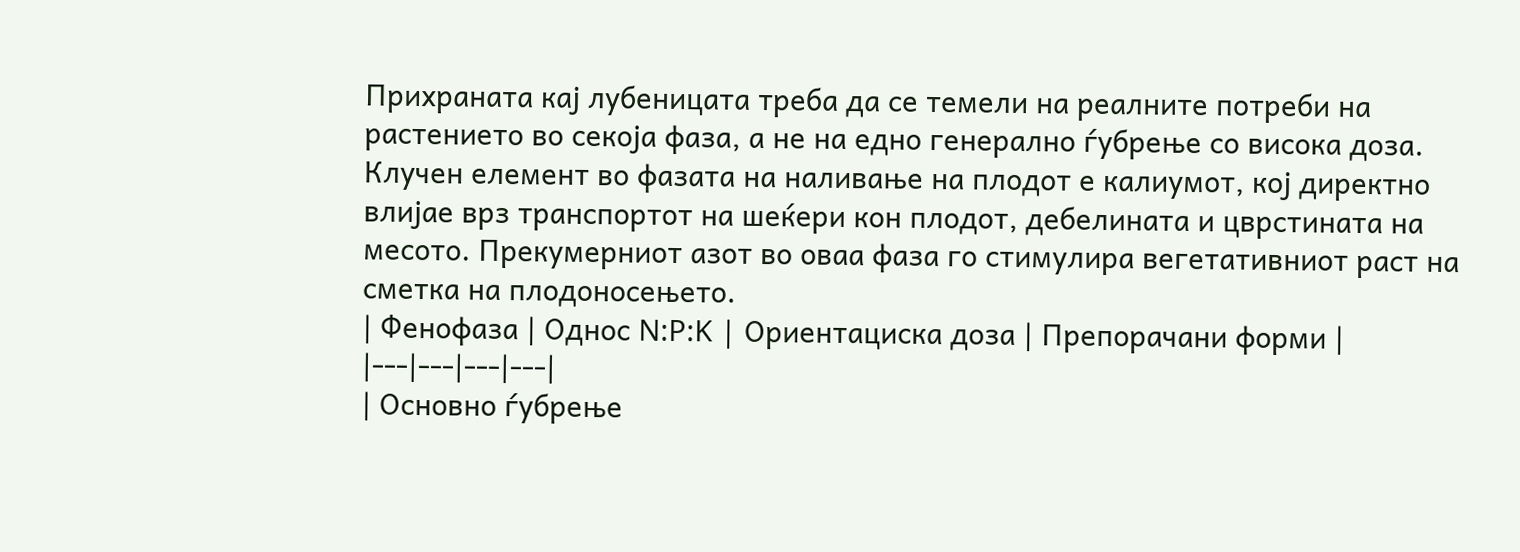Прихраната кај лубеницата треба да се темели на реалните потреби на растението во секоја фаза, а не на едно генерално ѓубрење со висока доза. Клучен елемент во фазата на наливање на плодот е калиумот, кој директно влијае врз транспортот на шеќери кон плодот, дебелината и цврстината на месото. Прекумерниот азот во оваа фаза го стимулира вегетативниот раст на сметка на плодоносењето.
| Фенофаза | Однос N:P:K | Ориентациска доза | Препорачани форми |
|---|---|---|---|
| Основно ѓубрење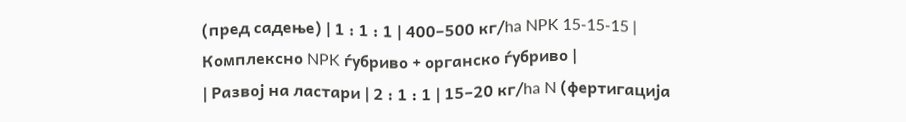(пред садење) | 1 : 1 : 1 | 400–500 кг/ha NPK 15-15-15 | Комплексно NPK ѓубриво + органско ѓубриво |
| Развој на ластари | 2 : 1 : 1 | 15–20 кг/ha N (фертигација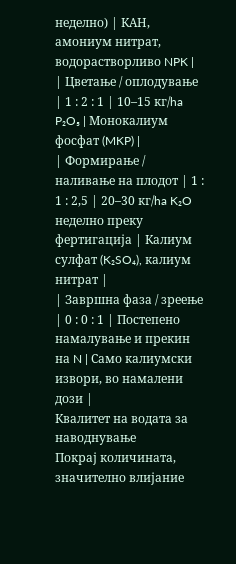неделно) | КАН, амониум нитрат, водорастворливо NPK |
| Цветање / оплодување | 1 : 2 : 1 | 10–15 кг/ha P₂O₅ | Монокалиум фосфат (MKP) |
| Формирање / наливање на плодот | 1 : 1 : 2,5 | 20–30 кг/ha K₂O неделно преку фертигација | Калиум сулфат (K₂SO₄), калиум нитрат |
| Завршна фаза / зреење | 0 : 0 : 1 | Постепено намалување и прекин на N | Само калиумски извори, во намалени дози |
Квалитет на водата за наводнување
Покрај количината, значително влијание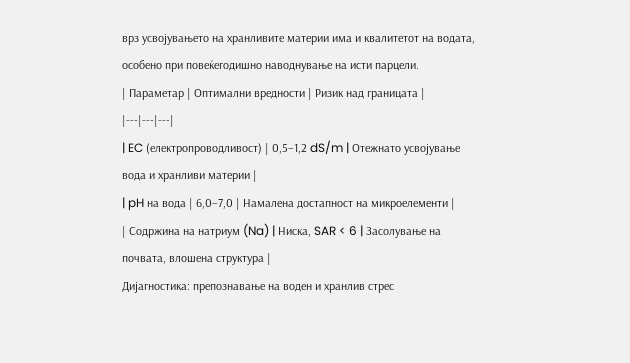врз усвојувањето на хранливите материи има и квалитетот на водата, особено при повеќегодишно наводнување на исти парцели.
| Параметар | Оптимални вредности | Ризик над границата |
|---|---|---|
| EC (електропроводливост) | 0,5–1,2 dS/m | Отежнато усвојување вода и хранливи материи |
| pH на вода | 6,0–7,0 | Намалена достапност на микроелементи |
| Содржина на натриум (Na) | Ниска, SAR < 6 | Засолување на почвата, влошена структура |
Дијагностика: препознавање на воден и хранлив стрес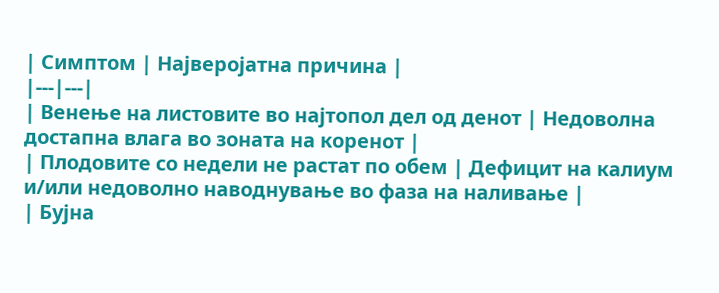| Симптом | Најверојатна причина |
|---|---|
| Венење на листовите во најтопол дел од денот | Недоволна достапна влага во зоната на коренот |
| Плодовите со недели не растат по обем | Дефицит на калиум и/или недоволно наводнување во фаза на наливање |
| Бујна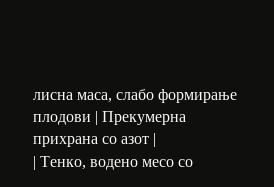лисна маса, слабо формирање плодови | Прекумерна прихрана со азот |
| Тенко, водено месо со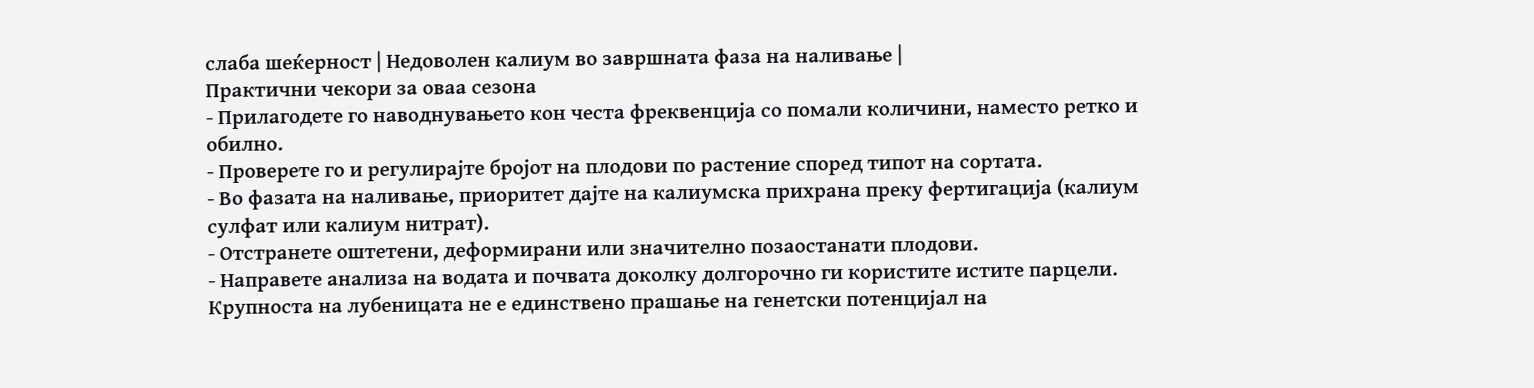слаба шеќерност | Недоволен калиум во завршната фаза на наливање |
Практични чекори за оваа сезона
- Прилагодете го наводнувањето кон честа фреквенција со помали количини, наместо ретко и обилно.
- Проверете го и регулирајте бројот на плодови по растение според типот на сортата.
- Во фазата на наливање, приоритет дајте на калиумска прихрана преку фертигација (калиум сулфат или калиум нитрат).
- Отстранете оштетени, деформирани или значително позаостанати плодови.
- Направете анализа на водата и почвата доколку долгорочно ги користите истите парцели.
Крупноста на лубеницата не е единствено прашање на генетски потенцијал на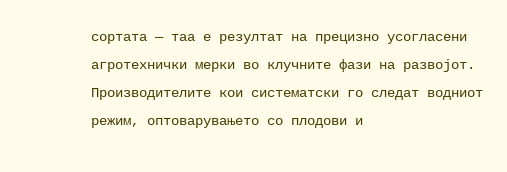сортата — таа е резултат на прецизно усогласени агротехнички мерки во клучните фази на развојот. Производителите кои систематски го следат водниот режим, оптоварувањето со плодови и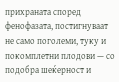прихраната според фенофазата, постигнуваат не само поголеми, туку и покомплетни плодови — со подобра шеќерност и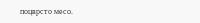поцврсто месо.